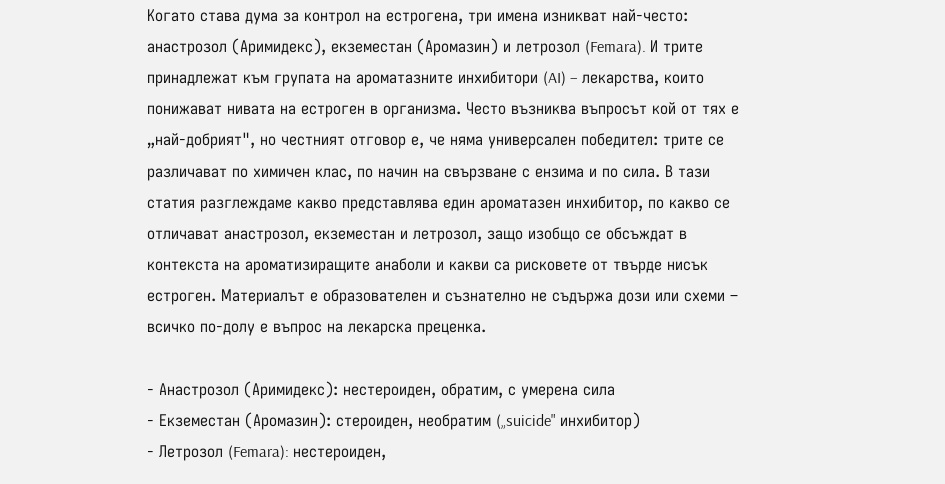Когато става дума за контрол на естрогена, три имена изникват най-често: анастрозол (Аримидекс), екземестан (Аромазин) и летрозол (Femara). И трите принадлежат към групата на ароматазните инхибитори (AI) – лекарства, които понижават нивата на естроген в организма. Често възниква въпросът кой от тях е „най-добрият", но честният отговор е, че няма универсален победител: трите се различават по химичен клас, по начин на свързване с ензима и по сила. В тази статия разглеждаме какво представлява един ароматазен инхибитор, по какво се отличават анастрозол, екземестан и летрозол, защо изобщо се обсъждат в контекста на ароматизиращите анаболи и какви са рисковете от твърде нисък естроген. Материалът е образователен и съзнателно не съдържа дози или схеми – всичко по-долу е въпрос на лекарска преценка.

- Анастрозол (Аримидекс): нестероиден, обратим, с умерена сила
- Екземестан (Аромазин): стероиден, необратим („suicide" инхибитор)
- Летрозол (Femara): нестероиден,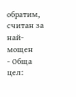обратим, считан за най-мощен
- Обща цел: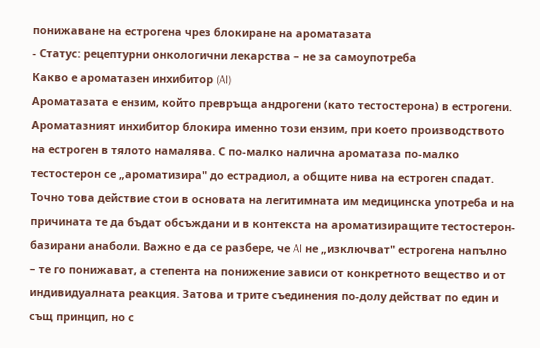понижаване на естрогена чрез блокиране на ароматазата
- Статус: рецептурни онкологични лекарства – не за самоупотреба
Какво е ароматазен инхибитор (AI)
Ароматазата е ензим, който превръща андрогени (като тестостерона) в естрогени. Ароматазният инхибитор блокира именно този ензим, при което производството на естроген в тялото намалява. С по-малко налична ароматаза по-малко тестостерон се „ароматизира" до естрадиол, а общите нива на естроген спадат. Точно това действие стои в основата на легитимната им медицинска употреба и на причината те да бъдат обсъждани и в контекста на ароматизиращите тестостерон-базирани анаболи. Важно е да се разбере, че AI не „изключват" естрогена напълно – те го понижават, а степента на понижение зависи от конкретното вещество и от индивидуалната реакция. Затова и трите съединения по-долу действат по един и същ принцип, но с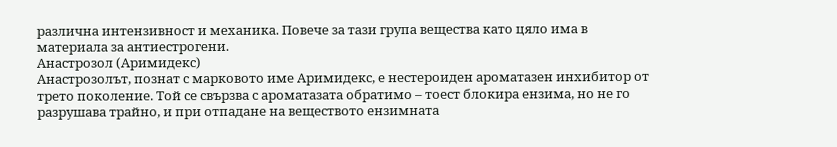различна интензивност и механика. Повече за тази група вещества като цяло има в материала за антиестрогени.
Анастрозол (Аримидекс)
Анастрозолът, познат с марковото име Аримидекс, е нестероиден ароматазен инхибитор от трето поколение. Той се свързва с ароматазата обратимо – тоест блокира ензима, но не го разрушава трайно, и при отпадане на веществото ензимната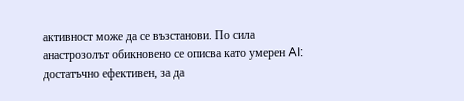активност може да се възстанови. По сила анастрозолът обикновено се описва като умерен AI: достатъчно ефективен, за да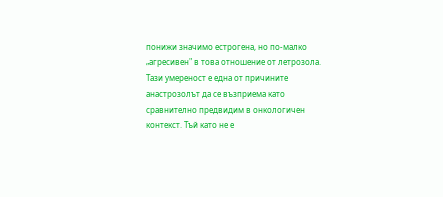понижи значимо естрогена, но по-малко „агресивен" в това отношение от летрозола. Тази умереност е една от причините анастрозолът да се възприема като сравнително предвидим в онкологичен контекст. Тъй като не е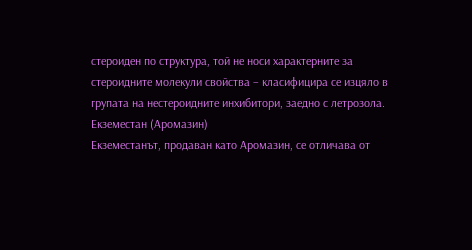стероиден по структура, той не носи характерните за стероидните молекули свойства – класифицира се изцяло в групата на нестероидните инхибитори, заедно с летрозола.
Екземестан (Аромазин)
Екземестанът, продаван като Аромазин, се отличава от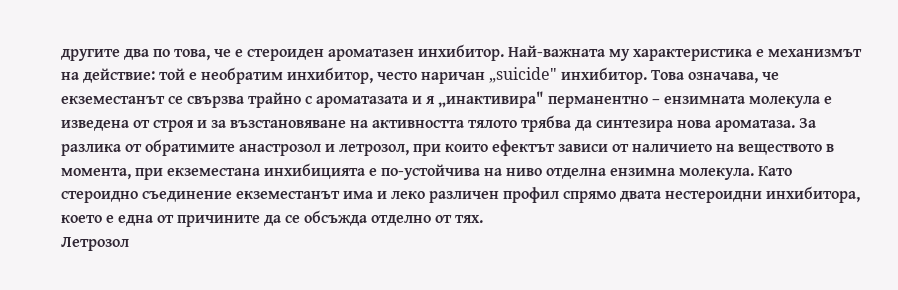другите два по това, че е стероиден ароматазен инхибитор. Най-важната му характеристика е механизмът на действие: той е необратим инхибитор, често наричан „suicide" инхибитор. Това означава, че екземестанът се свързва трайно с ароматазата и я „инактивира" перманентно – ензимната молекула е изведена от строя и за възстановяване на активността тялото трябва да синтезира нова ароматаза. За разлика от обратимите анастрозол и летрозол, при които ефектът зависи от наличието на веществото в момента, при екземестана инхибицията е по-устойчива на ниво отделна ензимна молекула. Като стероидно съединение екземестанът има и леко различен профил спрямо двата нестероидни инхибитора, което е една от причините да се обсъжда отделно от тях.
Летрозол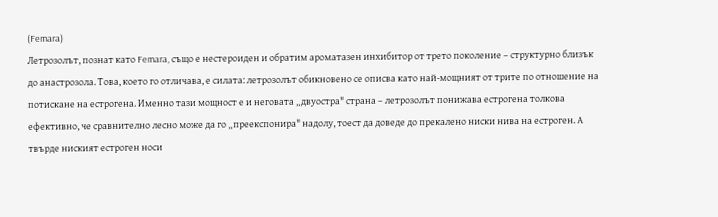(Femara)
Летрозолът, познат като Femara, също е нестероиден и обратим ароматазен инхибитор от трето поколение – структурно близък до анастрозола. Това, което го отличава, е силата: летрозолът обикновено се описва като най-мощният от трите по отношение на потискане на естрогена. Именно тази мощност е и неговата „двуостра" страна – летрозолът понижава естрогена толкова ефективно, че сравнително лесно може да го „преекспонира" надолу, тоест да доведе до прекалено ниски нива на естроген. А твърде ниският естроген носи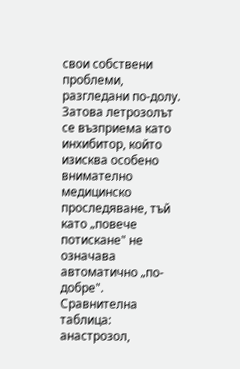свои собствени проблеми, разгледани по-долу. Затова летрозолът се възприема като инхибитор, който изисква особено внимателно медицинско проследяване, тъй като „повече потискане" не означава автоматично „по-добре".
Сравнителна таблица: анастрозол,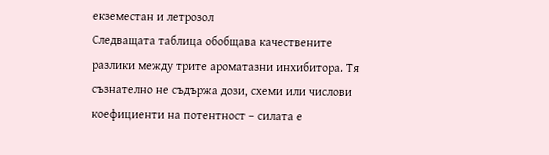екземестан и летрозол
Следващата таблица обобщава качествените разлики между трите ароматазни инхибитора. Тя съзнателно не съдържа дози, схеми или числови коефициенти на потентност – силата е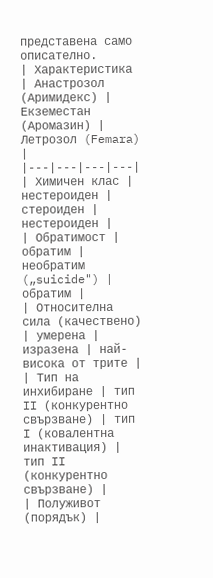представена само описателно.
| Характеристика | Анастрозол (Аримидекс) | Екземестан (Аромазин) | Летрозол (Femara) |
|---|---|---|---|
| Химичен клас | нестероиден | стероиден | нестероиден |
| Обратимост | обратим | необратим („suicide") | обратим |
| Относителна сила (качествено) | умерена | изразена | най-висока от трите |
| Тип на инхибиране | тип II (конкурентно свързване) | тип I (ковалентна инактивация) | тип II (конкурентно свързване) |
| Полуживот (порядък) |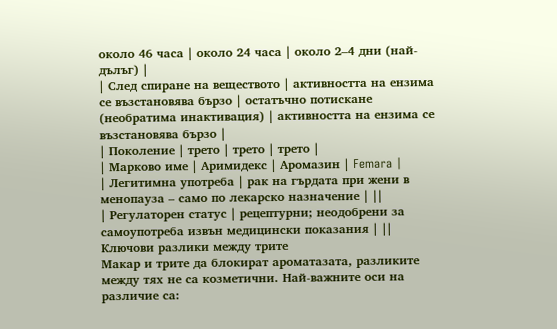около 46 часа | около 24 часа | около 2–4 дни (най-дълъг) |
| След спиране на веществото | активността на ензима се възстановява бързо | остатъчно потискане (необратима инактивация) | активността на ензима се възстановява бързо |
| Поколение | трето | трето | трето |
| Марково име | Аримидекс | Аромазин | Femara |
| Легитимна употреба | рак на гърдата при жени в менопауза – само по лекарско назначение | ||
| Регулаторен статус | рецептурни; неодобрени за самоупотреба извън медицински показания | ||
Ключови разлики между трите
Макар и трите да блокират ароматазата, разликите между тях не са козметични. Най-важните оси на различие са: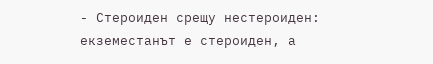- Стероиден срещу нестероиден: екземестанът е стероиден, а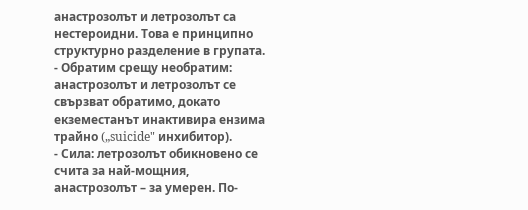анастрозолът и летрозолът са нестероидни. Това е принципно структурно разделение в групата.
- Обратим срещу необратим: анастрозолът и летрозолът се свързват обратимо, докато екземестанът инактивира ензима трайно („suicide" инхибитор).
- Сила: летрозолът обикновено се счита за най-мощния, анастрозолът – за умерен. По-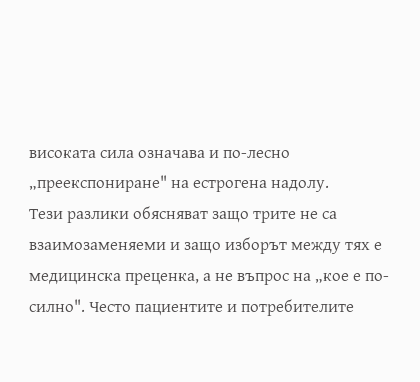високата сила означава и по-лесно „преекспониране" на естрогена надолу.
Тези разлики обясняват защо трите не са взаимозаменяеми и защо изборът между тях е медицинска преценка, а не въпрос на „кое е по-силно". Често пациентите и потребителите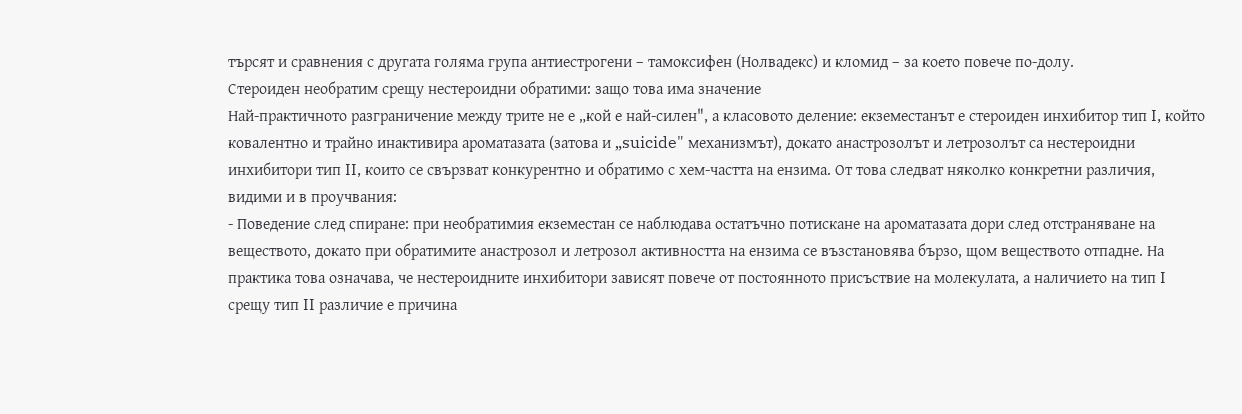търсят и сравнения с другата голяма група антиестрогени – тамоксифен (Нолвадекс) и кломид – за което повече по-долу.
Стероиден необратим срещу нестероидни обратими: защо това има значение
Най-практичното разграничение между трите не е „кой е най-силен", а класовото деление: екземестанът е стероиден инхибитор тип I, който ковалентно и трайно инактивира ароматазата (затова и „suicide" механизмът), докато анастрозолът и летрозолът са нестероидни инхибитори тип II, които се свързват конкурентно и обратимо с хем-частта на ензима. От това следват няколко конкретни различия, видими и в проучвания:
- Поведение след спиране: при необратимия екземестан се наблюдава остатъчно потискане на ароматазата дори след отстраняване на веществото, докато при обратимите анастрозол и летрозол активността на ензима се възстановява бързо, щом веществото отпадне. На практика това означава, че нестероидните инхибитори зависят повече от постоянното присъствие на молекулата, а наличието на тип I срещу тип II различие е причина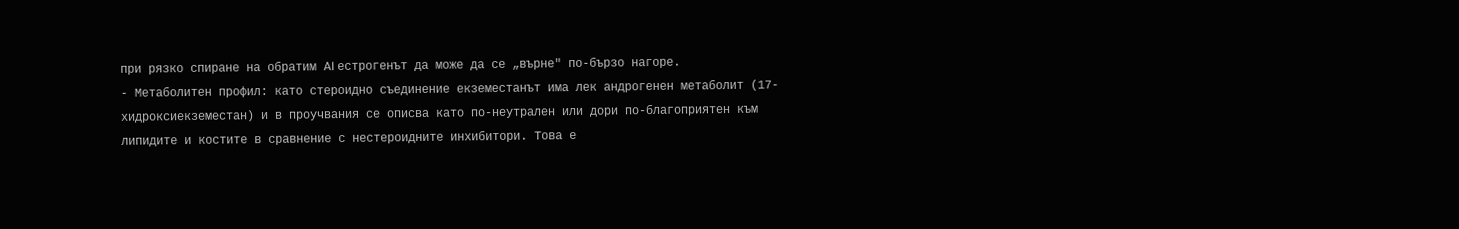при рязко спиране на обратим AI естрогенът да може да се „върне" по-бързо нагоре.
- Метаболитен профил: като стероидно съединение екземестанът има лек андрогенен метаболит (17-хидроксиекземестан) и в проучвания се описва като по-неутрален или дори по-благоприятен към липидите и костите в сравнение с нестероидните инхибитори. Това е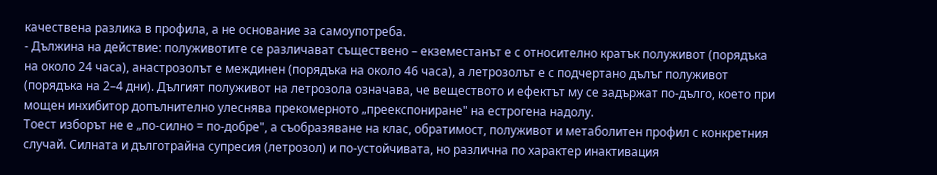качествена разлика в профила, а не основание за самоупотреба.
- Дължина на действие: полуживотите се различават съществено – екземестанът е с относително кратък полуживот (порядъка на около 24 часа), анастрозолът е междинен (порядъка на около 46 часа), а летрозолът е с подчертано дълъг полуживот (порядъка на 2–4 дни). Дългият полуживот на летрозола означава, че веществото и ефектът му се задържат по-дълго, което при мощен инхибитор допълнително улеснява прекомерното „преекспониране" на естрогена надолу.
Тоест изборът не е „по-силно = по-добре", а съобразяване на клас, обратимост, полуживот и метаболитен профил с конкретния случай. Силната и дълготрайна супресия (летрозол) и по-устойчивата, но различна по характер инактивация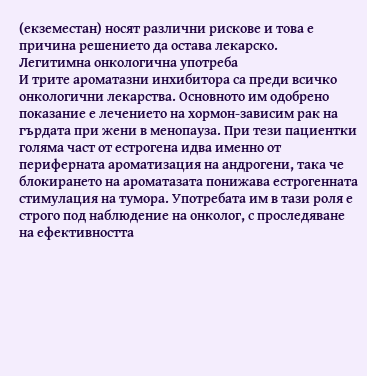(екземестан) носят различни рискове и това е причина решението да остава лекарско.
Легитимна онкологична употреба
И трите ароматазни инхибитора са преди всичко онкологични лекарства. Основното им одобрено показание е лечението на хормон-зависим рак на гърдата при жени в менопауза. При тези пациентки голяма част от естрогена идва именно от периферната ароматизация на андрогени, така че блокирането на ароматазата понижава естрогенната стимулация на тумора. Употребата им в тази роля е строго под наблюдение на онколог, с проследяване на ефективността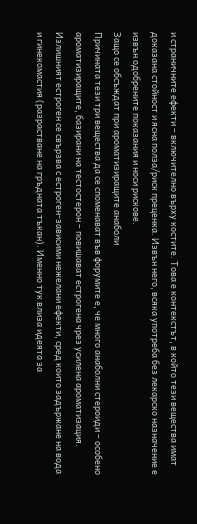и страничните ефекти – включително върху костите. Това е контекстът, в който тези вещества имат доказана стойност и ясна полза/риск преценка. Извън него, всяка употреба без лекарско назначение е извън одобрените показания и носи рискове.
Защо се обсъждат при ароматизиращите анаболи
Причината тези три вещества да се споменават във форумите е, че много анаболни стероиди – особено ароматизиращите, базирани на тестостерон – повишават естрогена чрез усилена ароматизация. Излишният естроген се свързва с естроген-зависими нежелани ефекти, сред които задържане на вода и гинекомастия (разрастване на гръдната тъкан). Именно тук влиза идеята за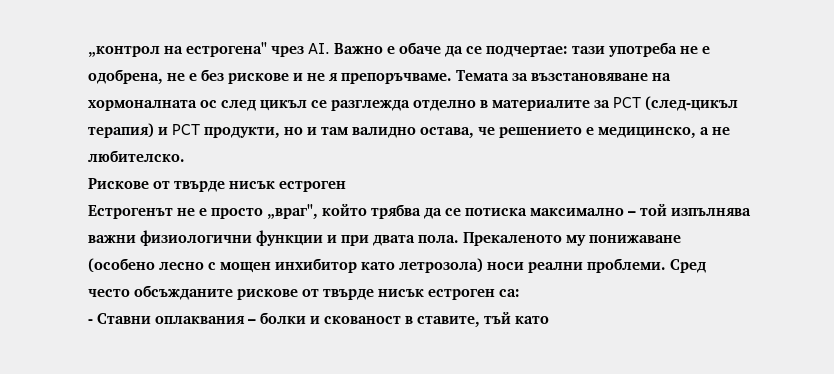„контрол на естрогена" чрез AI. Важно е обаче да се подчертае: тази употреба не е одобрена, не е без рискове и не я препоръчваме. Темата за възстановяване на хормоналната ос след цикъл се разглежда отделно в материалите за PCT (след-цикъл терапия) и PCT продукти, но и там валидно остава, че решението е медицинско, а не любителско.
Рискове от твърде нисък естроген
Естрогенът не е просто „враг", който трябва да се потиска максимално – той изпълнява важни физиологични функции и при двата пола. Прекаленото му понижаване (особено лесно с мощен инхибитор като летрозола) носи реални проблеми. Сред често обсъжданите рискове от твърде нисък естроген са:
- Ставни оплаквания – болки и скованост в ставите, тъй като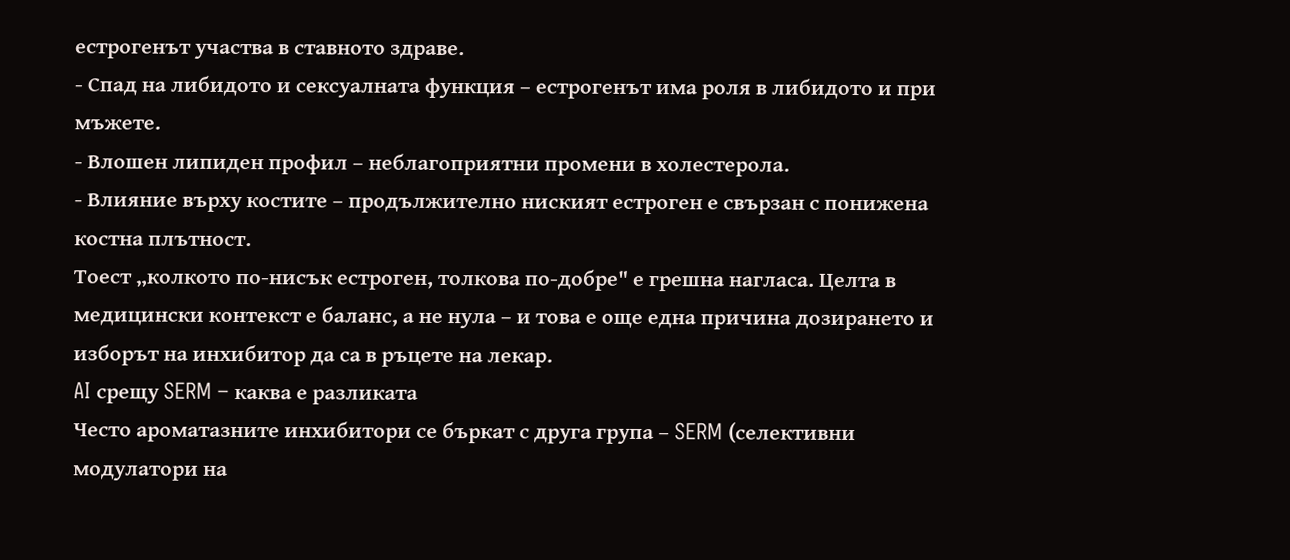естрогенът участва в ставното здраве.
- Спад на либидото и сексуалната функция – естрогенът има роля в либидото и при мъжете.
- Влошен липиден профил – неблагоприятни промени в холестерола.
- Влияние върху костите – продължително ниският естроген е свързан с понижена костна плътност.
Тоест „колкото по-нисък естроген, толкова по-добре" е грешна нагласа. Целта в медицински контекст е баланс, а не нула – и това е още една причина дозирането и изборът на инхибитор да са в ръцете на лекар.
AI срещу SERM – каква е разликата
Често ароматазните инхибитори се бъркат с друга група – SERM (селективни модулатори на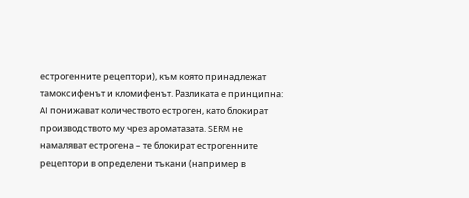естрогенните рецептори), към която принадлежат тамоксифенът и кломифенът. Разликата е принципна: AI понижават количеството естроген, като блокират производството му чрез ароматазата. SERM не намаляват естрогена – те блокират естрогенните рецептори в определени тъкани (например в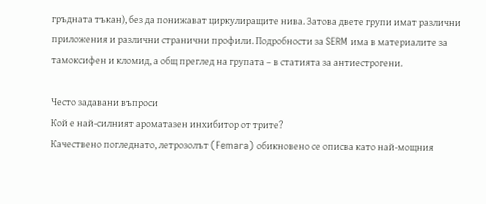гръдната тъкан), без да понижават циркулиращите нива. Затова двете групи имат различни приложения и различни странични профили. Подробности за SERM има в материалите за тамоксифен и кломид, а общ преглед на групата – в статията за антиестрогени.

Често задавани въпроси
Кой е най-силният ароматазен инхибитор от трите?
Качествено погледнато, летрозолът (Femara) обикновено се описва като най-мощния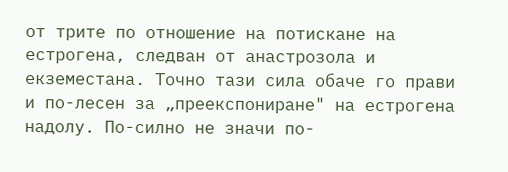от трите по отношение на потискане на естрогена, следван от анастрозола и екземестана. Точно тази сила обаче го прави и по-лесен за „преекспониране" на естрогена надолу. По-силно не значи по-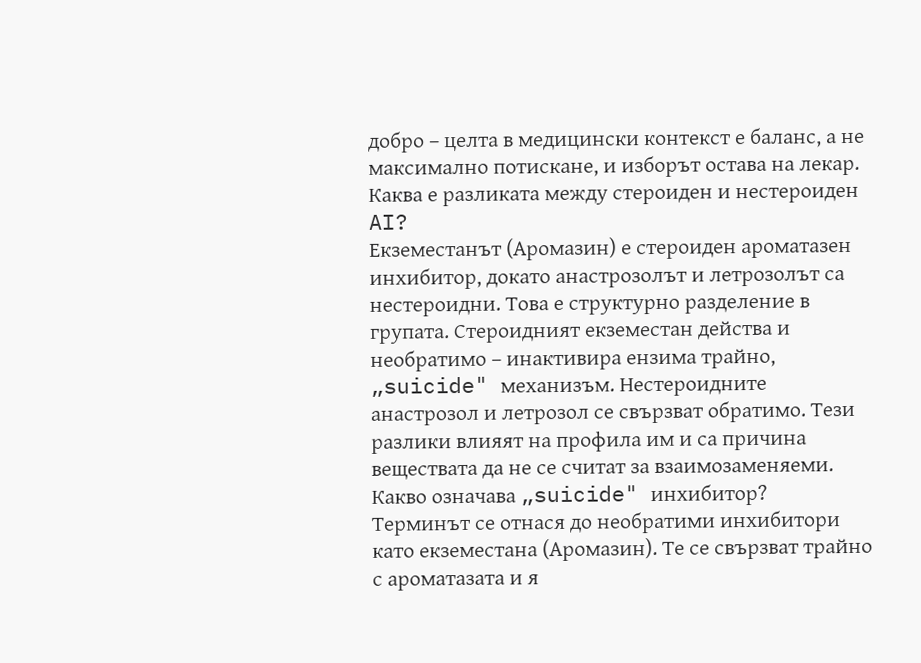добро – целта в медицински контекст е баланс, а не максимално потискане, и изборът остава на лекар.
Каква е разликата между стероиден и нестероиден AI?
Екземестанът (Аромазин) е стероиден ароматазен инхибитор, докато анастрозолът и летрозолът са нестероидни. Това е структурно разделение в групата. Стероидният екземестан действа и необратимо – инактивира ензима трайно, „suicide" механизъм. Нестероидните анастрозол и летрозол се свързват обратимо. Тези разлики влияят на профила им и са причина веществата да не се считат за взаимозаменяеми.
Какво означава „suicide" инхибитор?
Терминът се отнася до необратими инхибитори като екземестана (Аромазин). Те се свързват трайно с ароматазата и я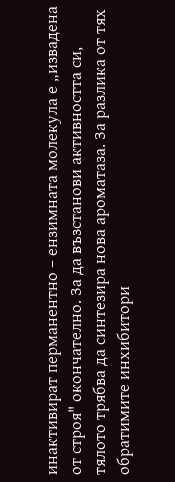инактивират перманентно – ензимната молекула е „извадена от строя" окончателно. За да възстанови активността си, тялото трябва да синтезира нова ароматаза. За разлика от тях обратимите инхибитори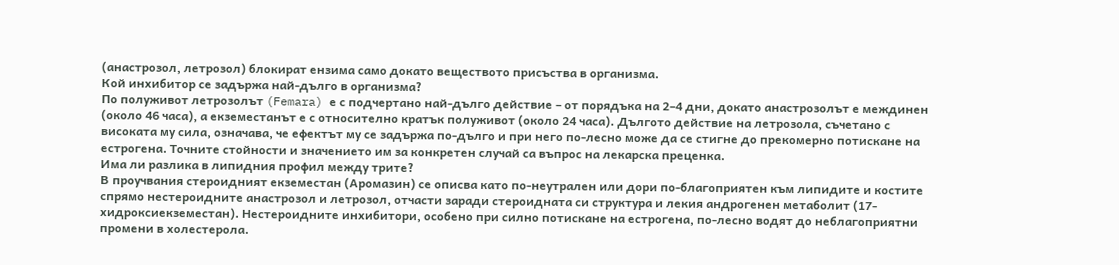(анастрозол, летрозол) блокират ензима само докато веществото присъства в организма.
Кой инхибитор се задържа най-дълго в организма?
По полуживот летрозолът (Femara) е с подчертано най-дълго действие – от порядъка на 2–4 дни, докато анастрозолът е междинен (около 46 часа), а екземестанът е с относително кратък полуживот (около 24 часа). Дългото действие на летрозола, съчетано с високата му сила, означава, че ефектът му се задържа по-дълго и при него по-лесно може да се стигне до прекомерно потискане на естрогена. Точните стойности и значението им за конкретен случай са въпрос на лекарска преценка.
Има ли разлика в липидния профил между трите?
В проучвания стероидният екземестан (Аромазин) се описва като по-неутрален или дори по-благоприятен към липидите и костите спрямо нестероидните анастрозол и летрозол, отчасти заради стероидната си структура и лекия андрогенен метаболит (17-хидроксиекземестан). Нестероидните инхибитори, особено при силно потискане на естрогена, по-лесно водят до неблагоприятни промени в холестерола.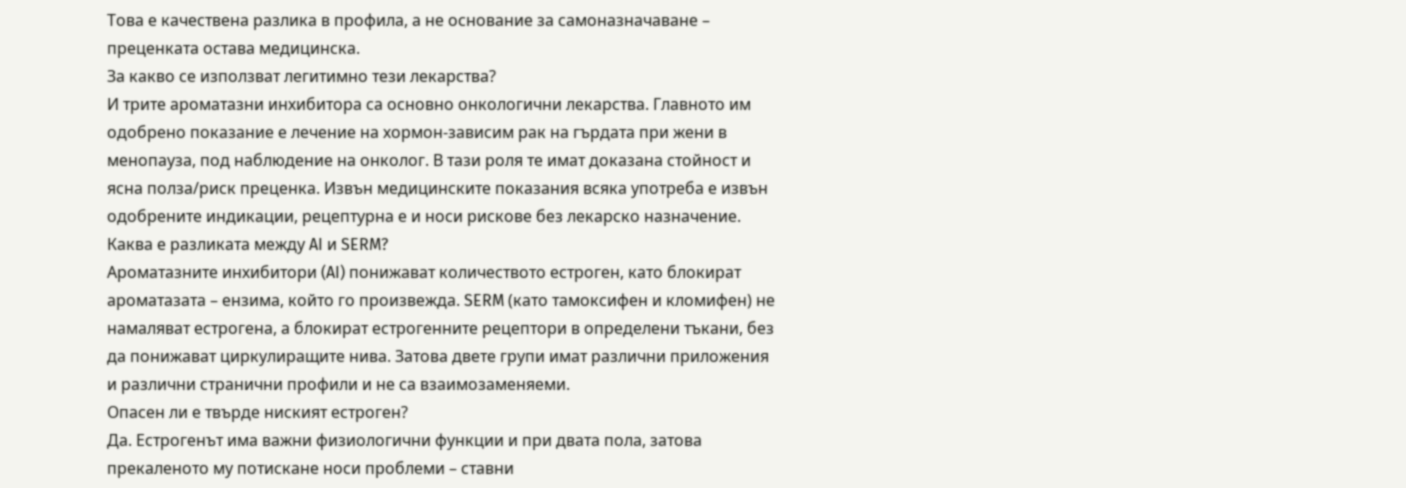Това е качествена разлика в профила, а не основание за самоназначаване – преценката остава медицинска.
За какво се използват легитимно тези лекарства?
И трите ароматазни инхибитора са основно онкологични лекарства. Главното им одобрено показание е лечение на хормон-зависим рак на гърдата при жени в менопауза, под наблюдение на онколог. В тази роля те имат доказана стойност и ясна полза/риск преценка. Извън медицинските показания всяка употреба е извън одобрените индикации, рецептурна е и носи рискове без лекарско назначение.
Каква е разликата между AI и SERM?
Ароматазните инхибитори (AI) понижават количеството естроген, като блокират ароматазата – ензима, който го произвежда. SERM (като тамоксифен и кломифен) не намаляват естрогена, а блокират естрогенните рецептори в определени тъкани, без да понижават циркулиращите нива. Затова двете групи имат различни приложения и различни странични профили и не са взаимозаменяеми.
Опасен ли е твърде ниският естроген?
Да. Естрогенът има важни физиологични функции и при двата пола, затова прекаленото му потискане носи проблеми – ставни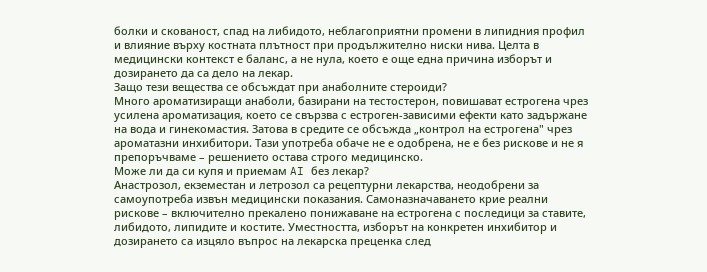болки и скованост, спад на либидото, неблагоприятни промени в липидния профил и влияние върху костната плътност при продължително ниски нива. Целта в медицински контекст е баланс, а не нула, което е още една причина изборът и дозирането да са дело на лекар.
Защо тези вещества се обсъждат при анаболните стероиди?
Много ароматизиращи анаболи, базирани на тестостерон, повишават естрогена чрез усилена ароматизация, което се свързва с естроген-зависими ефекти като задържане на вода и гинекомастия. Затова в средите се обсъжда „контрол на естрогена" чрез ароматазни инхибитори. Тази употреба обаче не е одобрена, не е без рискове и не я препоръчваме – решението остава строго медицинско.
Може ли да си купя и приемам AI без лекар?
Анастрозол, екземестан и летрозол са рецептурни лекарства, неодобрени за самоупотреба извън медицински показания. Самоназначаването крие реални рискове – включително прекалено понижаване на естрогена с последици за ставите, либидото, липидите и костите. Уместността, изборът на конкретен инхибитор и дозирането са изцяло въпрос на лекарска преценка след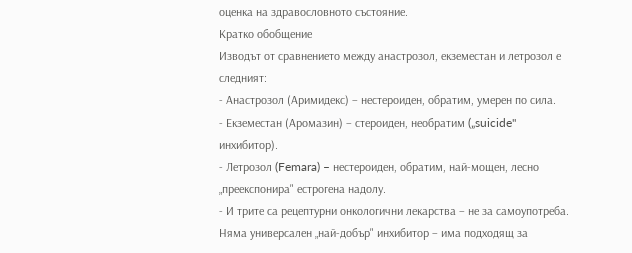оценка на здравословното състояние.
Кратко обобщение
Изводът от сравнението между анастрозол, екземестан и летрозол е следният:
- Анастрозол (Аримидекс) – нестероиден, обратим, умерен по сила.
- Екземестан (Аромазин) – стероиден, необратим („suicide" инхибитор).
- Летрозол (Femara) – нестероиден, обратим, най-мощен, лесно „преекспонира" естрогена надолу.
- И трите са рецептурни онкологични лекарства – не за самоупотреба.
Няма универсален „най-добър" инхибитор – има подходящ за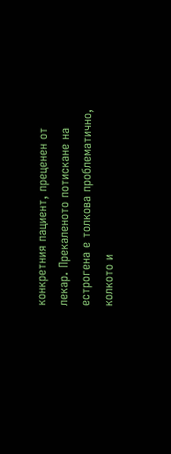конкретния пациент, преценен от лекар. Прекаленото потискане на естрогена е толкова проблематично, колкото и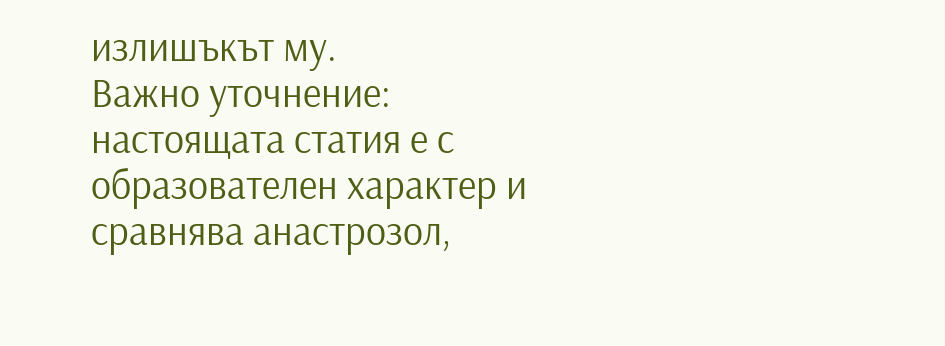излишъкът му.
Важно уточнение: настоящата статия е с образователен характер и сравнява анастрозол,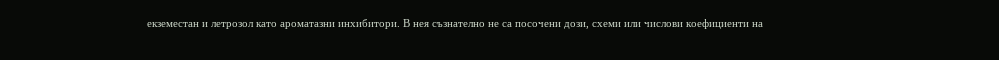екземестан и летрозол като ароматазни инхибитори. В нея съзнателно не са посочени дози, схеми или числови коефициенти на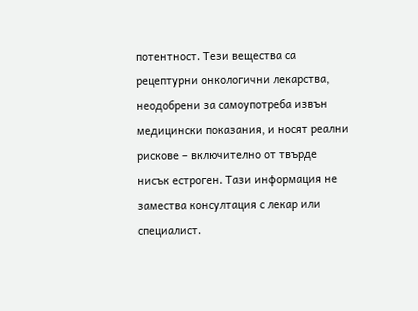потентност. Тези вещества са рецептурни онкологични лекарства, неодобрени за самоупотреба извън медицински показания, и носят реални рискове – включително от твърде нисък естроген. Тази информация не замества консултация с лекар или специалист.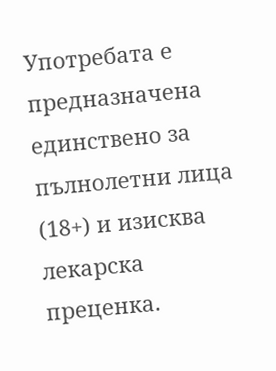Употребата е предназначена единствено за пълнолетни лица (18+) и изисква лекарска преценка.